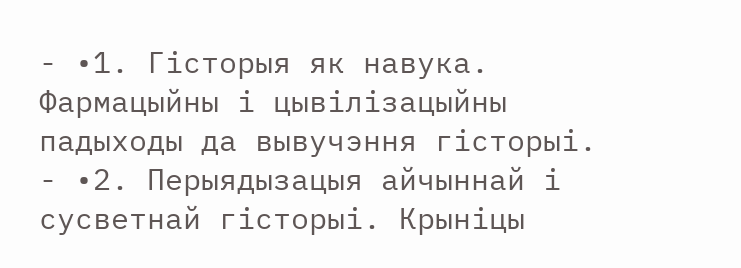- •1. Гісторыя як навука. Фармацыйны і цывілізацыйны падыходы да вывучэння гісторыі.
- •2. Перыядызацыя айчыннай і сусветнай гісторыі. Крыніцы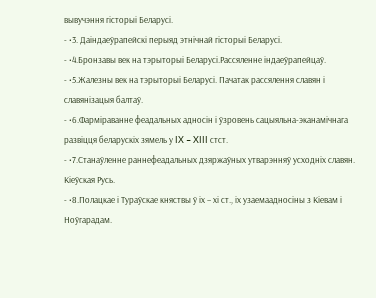вывучэння гісторыі Беларусі.
- •3. Даіндаеўрапейскі перыяд этнічнай гісторыі Беларусі.
- •4.Бронзавы век на тэрыторыі Беларусі.Рассяленне індаеўрапейцаў.
- •5.Жалезны век на тэрыторыі Беларусі. Пачатак рассялення славян і славянізацыя балтаў.
- •6.Фарміраванне феадальных адносін і ўзровень сацыяльна-эканамічнага развіцця беларускіх зямель у IX – XIII стст.
- •7.Станаўленне раннефеадальных дзяржаўных утварэнняў усходніх славян. Кіеўская Русь.
- •8.Полацкае і Тураўскае княствы ў іх – хі ст., іх узаемаадносіны з Кіевам і Ноўгарадам.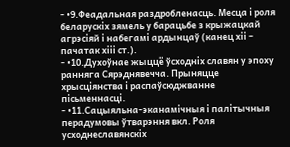- •9.Феадальная раздробленасць. Месца і роля беларускіх зямель у барацьбе з крыжацкай агрэсіяй і набегамі ардынцаў (канец хіі – пачатак хііі ст.).
- •10.Духоўнае жыццё ўсходніх славян у эпоху ранняга Сярэднявечча. Прыняцце хрысціянства і распаўсюджванне пісьменнасці.
- •11.Сацыяльна-эканамічныя і палітычныя перадумовы ўтварэння вкл. Роля усходнеславянскіх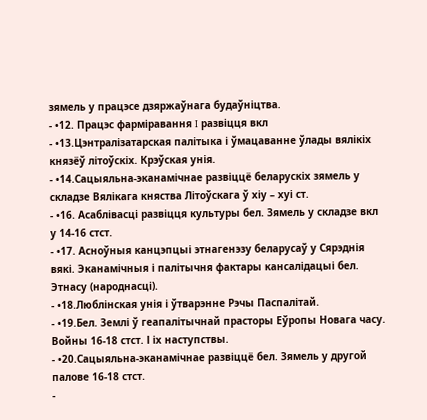зямель у працэсе дзяржаўнага будаўніцтва.
- •12. Працэс фармiравання I развiцця вкл
- •13.Цэнтралізатарская палітыка і ўмацаванне ўлады вялікіх князёў літоўскіх. Крэўская унія.
- •14.Сацыяльна-эканамічнае развіццё беларускіх зямель у складзе Вялікага княства Літоўскага ў хіу – хуі ст.
- •16. Асаблівасці развіцця культуры бел. Зямель у складзе вкл у 14-16 стст.
- •17. Асноўныя канцэпцыі этнагенэзу беларусаў у Сярэднія вякі. Эканамічныя і палітычня фактары кансалідацыі бел. Этнасу (народнасці).
- •18.Люблінская унія і ўтварэнне Рэчы Паспалітай.
- •19.Бел. Землі ў геапалітычнай прасторы Еўропы Новага часу. Войны 16-18 стст. І іх наступствы.
- •20.Сацыяльна-эканамічнае развіццё бел. Зямель у другой палове 16-18 стст.
-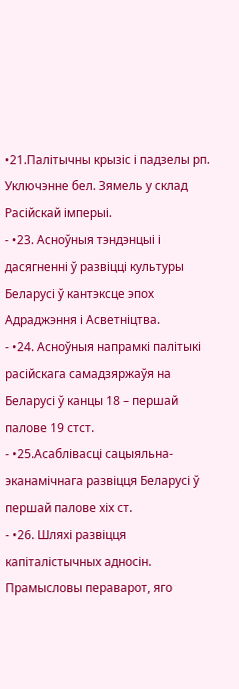•21.Палітычны крызіс і падзелы рп. Уключэнне бел. Зямель у склад Расійскай імперыі.
- •23. Асноўныя тэндэнцыі і дасягненні ў развіцці культуры Беларусі ў кантэксце эпох Адраджэння і Асветніцтва.
- •24. Асноўныя напрамкі палітыкі расійскага самадзяржаўя на Беларусі ў канцы 18 – першай палове 19 стст.
- •25.Асаблівасці сацыяльна-эканамічнага развіцця Беларусі ў першай палове хіх ст.
- •26. Шляхі развіцця капіталістычных адносін. Прамысловы пераварот, яго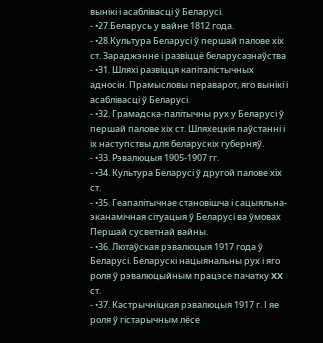вынікі і асаблівасці ў Беларусі.
- •27.Беларусь у вайне 1812 года.
- •28.Культура Беларусі ў першай палове хіх ст. Зараджэнне і развіццё беларусазнаўства
- •31. Шляхі развіцця капіталістычных адносін. Прамысловы пераварот, яго вынікі і асаблівасці ў Беларусі.
- •32. Грамадска-палітычны рух у Беларусі ў першай палове хіх ст. Шляхецкія паўстанні і іх наступствы для беларускіх губерняў.
- •33. Рэвалюцыя 1905-1907 гг.
- •34. Культура Беларусі ў другой палове хіх ст.
- •35. Геапалітычнае становішча і сацыяльна-эканамічная сітуацыя ў Беларусі ва ўмовах Першай сусветнай вайны.
- •36. Лютаўская рэвалюцыя 1917 года ў Беларусі. Беларускі нацыянальны рух і яго роля ў рэвалюцыйным працэсе пачатку XX ст.
- •37. Кастрычніцкая рэвалюцыя 1917 г. І яе роля ў гістарычным лёсе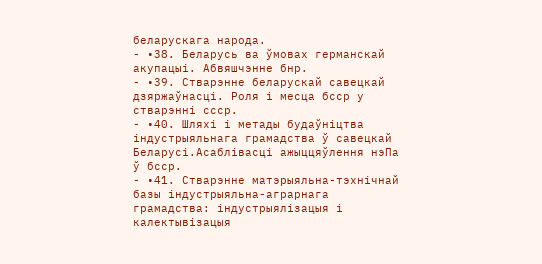беларускага народа.
- •38. Беларусь ва ўмовах германскай акупацыі. Абвяшчэнне бнр.
- •39. Стварэнне беларускай савецкай дзяржаўнасці. Роля і месца бсср у стварэнні ссср.
- •40. Шляхі і метады будаўніцтва індустрыяльнага грамадства ў савецкай Беларусі.Асаблівасці ажыццяўлення нэПа ў бсср.
- •41. Стварэнне матэрыяльна-тэхнічнай базы індустрыяльна-аграрнага грамадства: індустрыялізацыя і калектывізацыя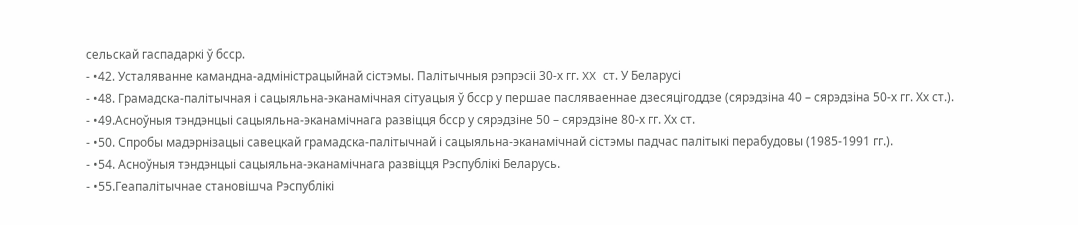сельскай гаспадаркі ў бсср.
- •42. Усталяванне камандна-адміністрацыйнай сістэмы. Палітычныя рэпрэсіі 30-х гг. XX ст. У Беларусі
- •48. Грамадска-палітычная і сацыяльна-эканамічная сітуацыя ў бсср у першае пасляваеннае дзесяцігоддзе (сярэдзіна 40 – сярэдзіна 50-х гг. Хх ст.).
- •49.Асноўныя тэндэнцыі сацыяльна-эканамічнага развіцця бсср у сярэдзіне 50 – сярэдзіне 80-х гг. Хх ст.
- •50. Спробы мадэрнізацыі савецкай грамадска-палітычнай і сацыяльна-эканамічнай сістэмы падчас палітыкі перабудовы (1985-1991 гг.).
- •54. Асноўныя тэндэнцыі сацыяльна-эканамічнага развіцця Рэспублікі Беларусь.
- •55.Геапалітычнае становішча Рэспублікі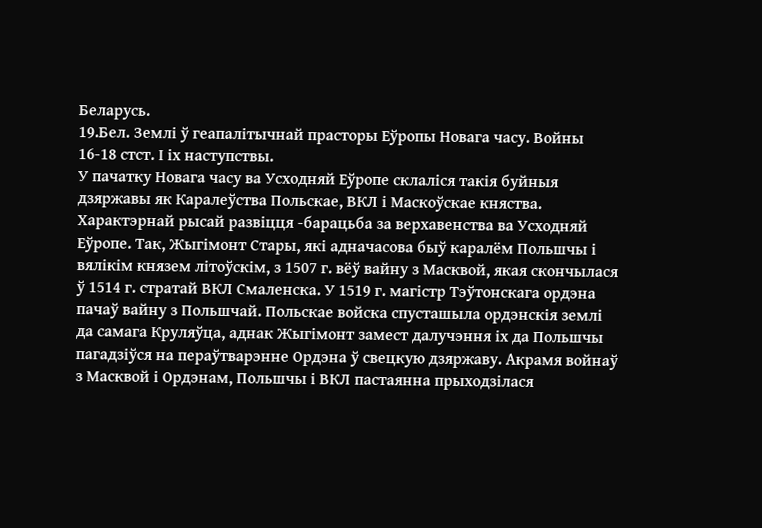Беларусь.
19.Бел. Землі ў геапалітычнай прасторы Еўропы Новага часу. Войны 16-18 стст. І іх наступствы.
У пачатку Новага часу ва Усходняй Еўропе склаліся такія буйныя дзяржавы як Каралеўства Польскае, ВКЛ і Маскоўскае княства. Характэрнай рысай развіцця -барацьба за верхавенства ва Усходняй Еўропе. Так, Жыгімонт Стары, які адначасова быў каралём Польшчы і вялікім князем літоўскім, з 1507 г. вёў вайну з Масквой, якая скончылася ў 1514 г. стратай ВКЛ Смаленска. У 1519 г. магістр Тэўтонскага ордэна пачаў вайну з Польшчай. Польскае войска спусташыла ордэнскія землі да самага Круляўца, аднак Жыгімонт замест далучэння іх да Польшчы пагадзіўся на пераўтварэнне Ордэна ў свецкую дзяржаву. Акрамя войнаў з Масквой і Ордэнам, Польшчы і ВКЛ пастаянна прыходзілася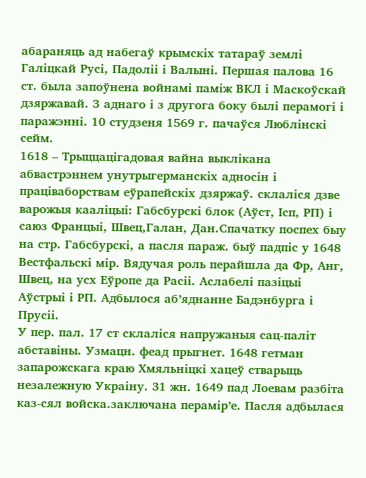абараняць ад набегаў крымскіх татараў землі Галіцкай Русі, Падоліі і Валыні. Першая палова 16 ст. была запоўнена войнамі паміж ВКЛ і Маскоўскай дзяржавай. З аднаго і з другога боку былі перамогі і паражэнні. 10 студзеня 1569 г. пачаўся Люблінскі сейм.
1618 – Трыццацігадовая вайна выклікана абвастрэннем унутрыгерманскіх адносін і праціваборствам еўрапейскіх дзяржаў. склаліся дзве варожыя кааліцыі: Габсбурскі блок (Аўст, Ісп, РП) і саюз Францыі, Швец,Галан, Дан.Спачатку поспех быу на стр. Габсбурскі, а пасля параж. быў падпіс у 1648 Вестфальскі мір. Вядучая роль перайшла да Фр, Анг, Швец, на усх Еўропе да Расіі. Аслабелі пазіцыі Аўстрыі і РП. Адбылося аб’яднанне Бадэнбурга і Прусіі.
У пер. пал. 17 ст склаліся напружаныя сац-паліт абставіны. Узмацн. феад прыгнет. 1648 гетман запарожскага краю Хмяльніцкі хацеў стварыць незалежную Украіну. 31 жн. 1649 пад Лоевам разбіта каз-сял войска.заключана перамір’е. Пасля адбылася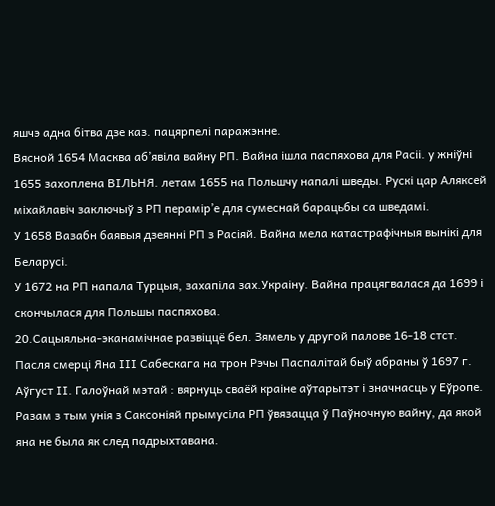яшчэ адна бітва дзе каз. пацярпелі паражэнне.
Вясной 1654 Масква аб’явіла вайну РП. Вайна ішла паспяхова для Расіі. у жніўні 1655 захоплена ВІЛЬНЯ. летам 1655 на Польшчу напалі шведы. Рускі цар Аляксей міхайлавіч заключыў з РП перамір’е для сумеснай барацьбы са шведамі.
У 1658 Вазабн баявыя дзеянні РП з Расіяй. Вайна мела катастрафічныя вынікі для Беларусі.
У 1672 на РП напала Турцыя, захапіла зах.Украіну. Вайна працягвалася да 1699 і скончылася для Польшы паспяхова.
20.Сацыяльна-эканамічнае развіццё бел. Зямель у другой палове 16-18 стст.
Пасля смерці Яна ІІІ Сабескага на трон Рэчы Паспалітай быў абраны ў 1697 г. Аўгуст ІІ. Галоўнай мэтай : вярнуць сваёй краіне аўтарытэт і значнасць у Еўропе. Разам з тым унія з Саксоніяй прымусіла РП ўвязацца ў Паўночную вайну, да якой яна не была як след падрыхтавана.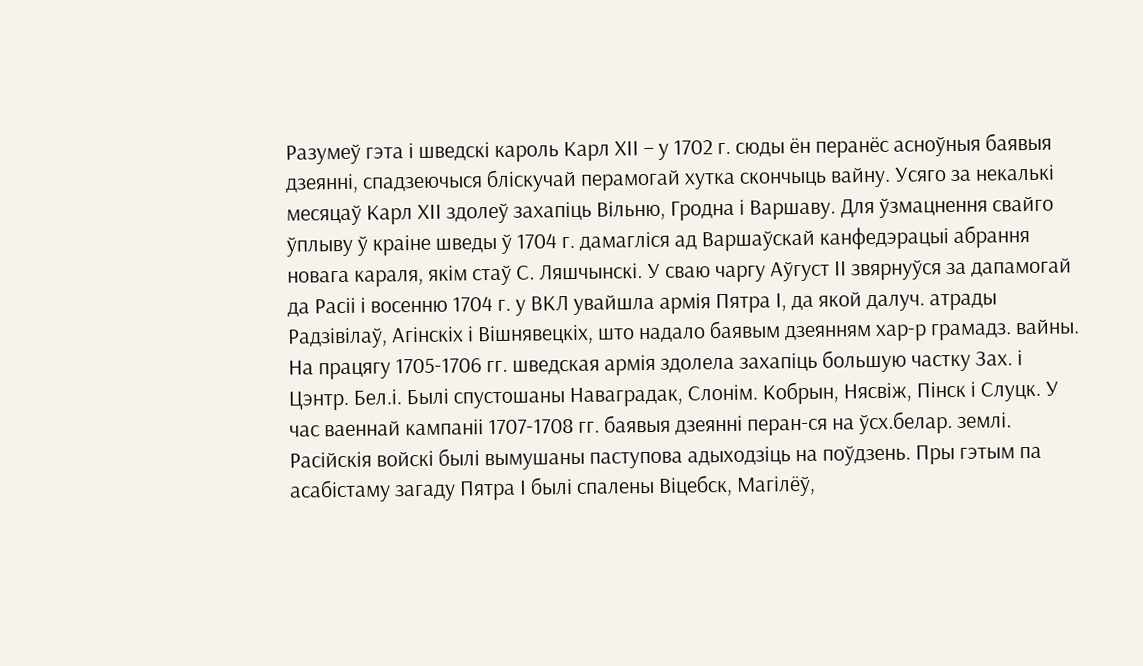Разумеў гэта і шведскі кароль Карл XІІ – у 1702 г. сюды ён перанёс асноўныя баявыя дзеянні, спадзеючыся бліскучай перамогай хутка скончыць вайну. Усяго за некалькі месяцаў Карл XІІ здолеў захапіць Вільню, Гродна і Варшаву. Для ўзмацнення свайго ўплыву ў краіне шведы ў 1704 г. дамагліся ад Варшаўскай канфедэрацыі абрання новага караля, якім стаў С. Ляшчынскі. У сваю чаргу Аўгуст ІІ звярнуўся за дапамогай да Расіі і восенню 1704 г. у ВКЛ увайшла армія Пятра І, да якой далуч. атрады Радзівілаў, Агінскіх і Вішнявецкіх, што надало баявым дзеянням хар-р грамадз. вайны. На працягу 1705-1706 гг. шведская армія здолела захапіць большую частку Зах. і Цэнтр. Бел.і. Былі спустошаны Наваградак, Слонім. Кобрын, Нясвіж, Пінск і Слуцк. У час ваеннай кампаніі 1707-1708 гг. баявыя дзеянні перан-ся на ўсх.белар. землі. Расійскія войскі былі вымушаны паступова адыходзіць на поўдзень. Пры гэтым па асабістаму загаду Пятра І былі спалены Віцебск, Магілёў,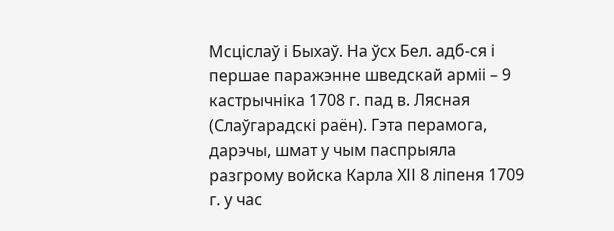Мсціслаў і Быхаў. На ўсх Бел. адб-ся і першае паражэнне шведскай арміі – 9 кастрычніка 1708 г. пад в. Лясная (Слаўгарадскі раён). Гэта перамога, дарэчы, шмат у чым паспрыяла разгрому войска Карла XІІ 8 ліпеня 1709 г. у час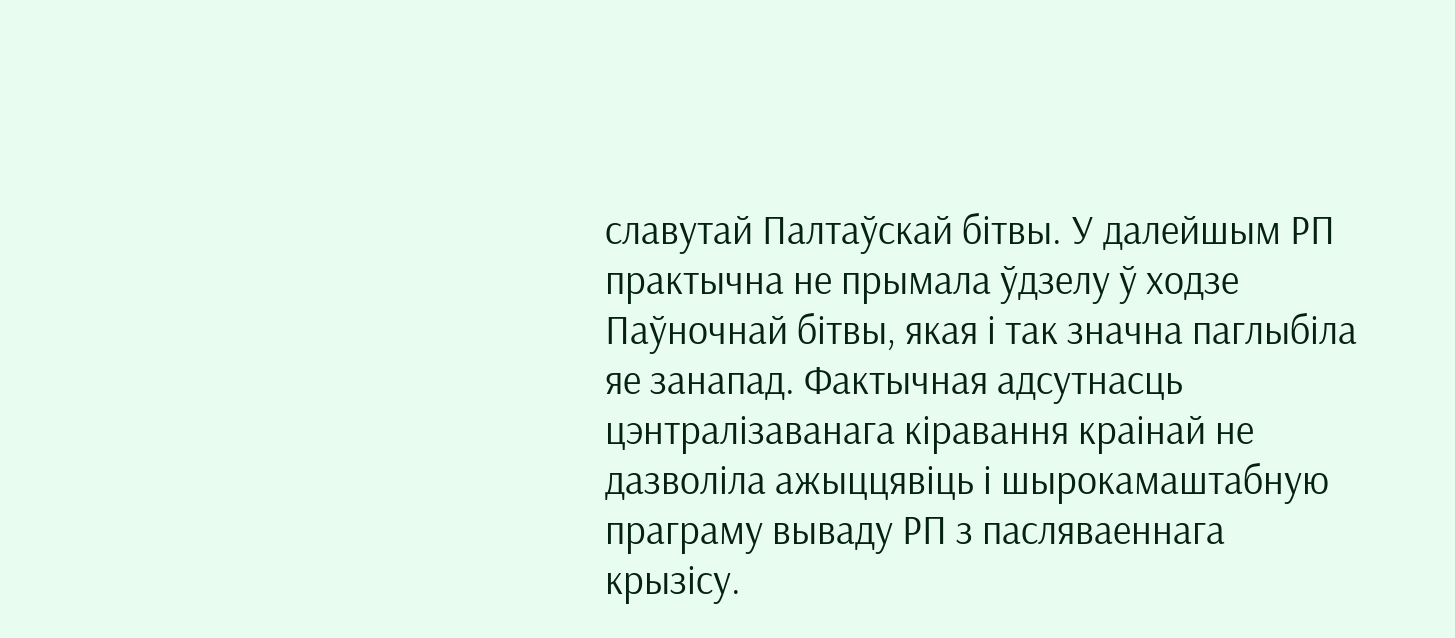славутай Палтаўскай бітвы. У далейшым РП практычна не прымала ўдзелу ў ходзе Паўночнай бітвы, якая і так значна паглыбіла яе занапад. Фактычная адсутнасць цэнтралізаванага кіравання краінай не дазволіла ажыццявіць і шырокамаштабную праграму вываду РП з пасляваеннага крызісу.